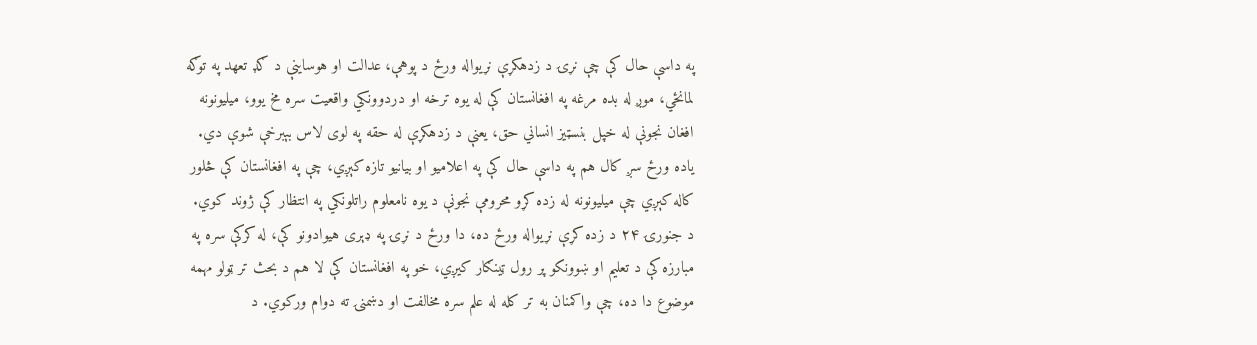په داسې حال کې چې نړۍ د زدهکړې نړيواله ورځ د پوهې، عدالت او هوساینې د ګډ تعهد په توګه لمانځي، موږ له بده مرغه په افغانستان کې له یوه ترخه او دردوونکي واقعيت سره مخ یوو، میلیونونه افغان نجونې له خپل بنسټیز انساني حق، یعنې د زدهکړې له حقه په لوی لاس بېبرخې شوې دي. ياده ورځ سږ کال هم په داسې حال کې په اعلامیو او بیانیو تازه کېږي، چې په افغانستان کې څلور کاله کېږي چې میلیونونه له زده کړو محرومې نجونې د یوه نامعلوم راتلونکي په انتظار کې ژوند کوي. د جنورۍ ۲۴ د زده کړې نړيواله ورځ ده، دا ورځ د نړۍ په ډېری هيوادونو کې، له کرکې سره په مبارزه کې د تعليم او ښوونکو پر رول ټینګار کيږي، خو په افغانستان کې لا هم د بحث تر ټولو مهمه موضوع دا ده، چې واکمنان به تر کله له علم سره مخالفت او دښمنۍ ته دوام ورکوي. د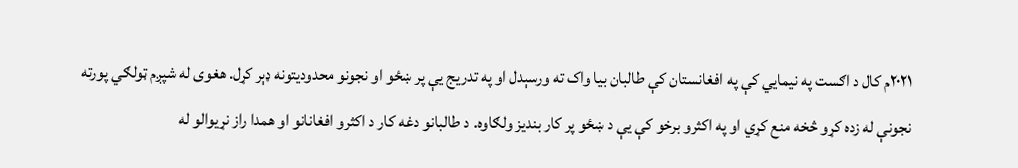۲۰۲۱م کال د اګست په نيمايي کې په افغانستان کې طالبان بیا واک ته ورسېدل او په تدريج يې پر ښځو او نجونو محدوديتونه ډېر کړل. هغوی له شپږم ټولګي پورته نجونې له زده کړو څخه منع کړي او په اکثرو برخو کې یې د ښځو پر کار بنديز ولګاوه. د طالبانو دغه کار د اکثرو افغانانو او همدا راز نړيوالو له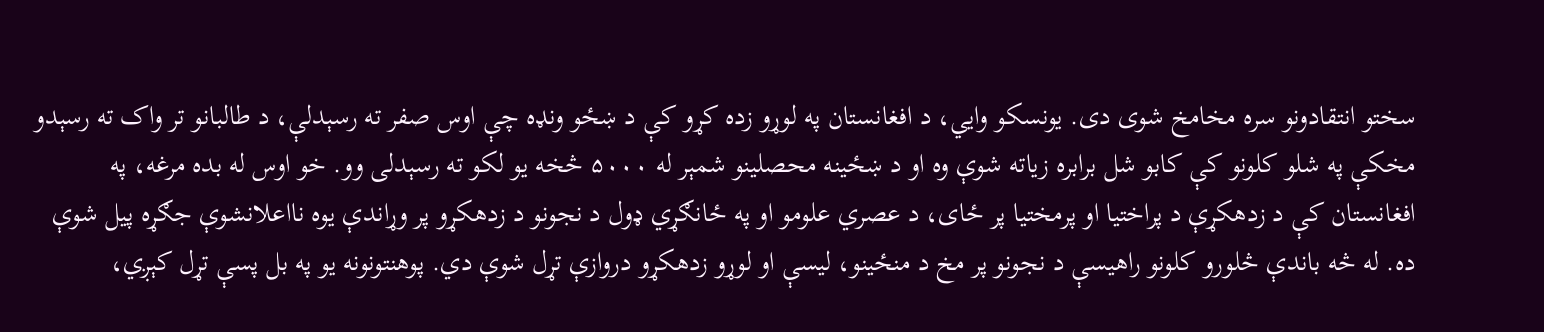سختو انتقادونو سره مخامخ شوی دی. یونسکو وايي، د افغانستان په لوړو زده کړو کې د ښځو ونډه چې اوس صفر ته رسېدلې، د طالبانو تر واک ته رسېدو مخکې په شلو کلونو کې کابو شل برابره زیاته شوې وه او د ښځینه محصلینو شمېر له ۵۰۰۰ څخه یو لکو ته رسېدلی وو. خو اوس له بده مرغه، په افغانستان کې د زدهکړې د پراختیا او پرمختيا پر ځای، د عصري علومو او په ځانګړي ډول د نجونو د زدهکړو پر وړاندې یوه نااعلانشوې جګړه پيل شوې ده. له څه باندې څلورو کلونو راهيسې د نجونو پر مخ د منځينو، لیسې او لوړو زدهکړو دروازې تړل شوې دي. پوهنتونونه یو په بل پسې تړل کېږي،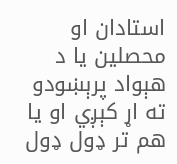استادان او محصلین یا د هېواد پرېښودو ته اړ کېږي او یا هم تر ډول ډول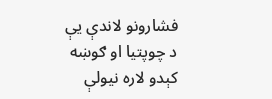فشارونو لاندې يې د چوپتیا او ګوښه کېدو لاره نيولې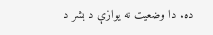ده. دا وضعیت نه یوازې د بشر د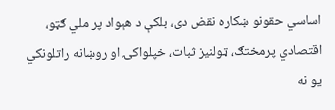اساسي حقونو ښکاره نقض دی، بلکې د هېواد پر ملي ګټو، اقتصادي پرمختګ، ټولنیز ثبات، خپلواکۍ او روښانه راتلونکي یو نه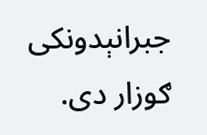جبرانېدونکی ګوزار دی.